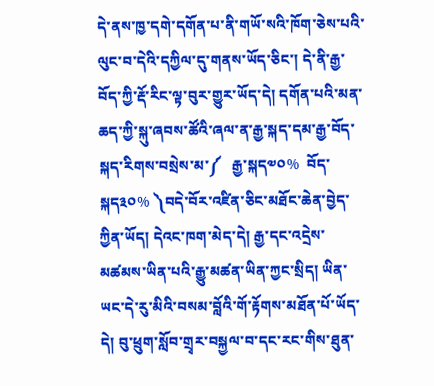དེ་ནས་ཁྱ་དགེ་དགོན་པ་ནི་གཡོ་སའི་ཁོག་ཅེས་པའི་ལུང་བ་དེའི་དཀྱིལ་དུ་གནས་ཡོད་ཅིང་། དེ་ནི་རྒྱ་བོད་ཀྱི་རྡོ་རིང་ལྟ་བུར་གྱུར་ཡོད་དེ། དགོན་པའི་མན་ཆད་ཀྱི་སྐུ་ཞབས་ཚོའི་ཞལ་ན་རྒྱ་སྐད་དམ་རྒྱ་བོད་སྐད་རིགས་བསྲེས་མ་༼   རྒྱ་སྐད༧༠%  བོད་སྐད༣༠% ༽བདེ་བོར་འཛིན་ཅིང་མཐོང་ཆེན་བྱེད་ཀྱིན་ཡོད། དེའང་ཁག་མེད་དེ། རྒྱ་དང་འདྲེས་མཚམས་ཡིན་པའི་རྒྱུ་མཚན་ཡིན་ཀྱང་སྲིད། ཡིན་ཡང་དེ་རུ་མིའི་བསམ་བློའི་གོ་རྟོགས་མཐོན་པོ་ཡོད་དེ། བུ་ཕྲུག་སློབ་གྲྭར་བསྐྱལ་བ་དང་རང་གིས་ཐུན་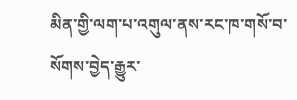མིན་གྱི་ལག་པ་འགུལ་ནས་རང་ཁ་གསོ་བ་སོགས་བྱེད་རྒྱུར་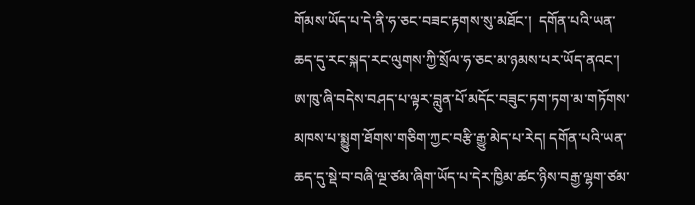གོམས་ཡོད་པ་དེ་ནི་ཧ་ཅང་བཟང་རྟགས་སུ་མཐོང་།  དགོན་པའི་ཡན་ཆད་དུ་རང་སྐད་རང་ལུགས་ཀྱི་སྲོལ་ཧ་ཅང་མ་ཉམས་པར་ཡོད་ནའང་། ཨ་ཁུ་ཞི་བདེས་བཤད་པ་ལྟར་བླུན་པོ་མདོང་བཟུང་ཏག་ཏག་མ་གཏོགས་མཁས་པ་སྨྱུག་ཐོགས་གཅིག་ཀྱང་བརྩི་རྒྱུ་མེད་པ་རེད། དགོན་པའི་ཡན་ཆད་དུ་སྡེ་བ་བཞི་ལྔ་ཙམ་ཞིག་ཡོད་པ་དེར་ཁྱིམ་ཚང་ཉིས་བརྒྱ་ལྷག་ཙམ་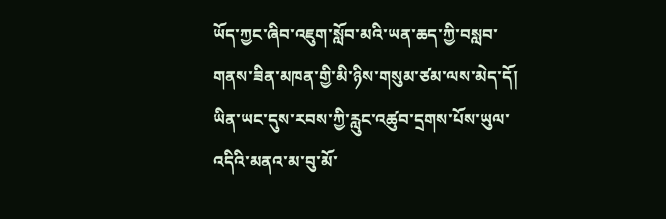ཡོད་ཀྱང་ཞིབ་འཇུག་སློབ་མའི་ཡན་ཆད་ཀྱི་བསླབ་གནས་ཟིན་མཁན་གྱི་མི་ཉིས་གསུམ་ཙམ་ལས་མེད་དོ།  ཡིན་ཡང་དུས་རབས་ཀྱི་རླུང་འཚུབ་དྲགས་པོས་ཡུལ་འདིའི་མནའ་མ་བུ་མོ་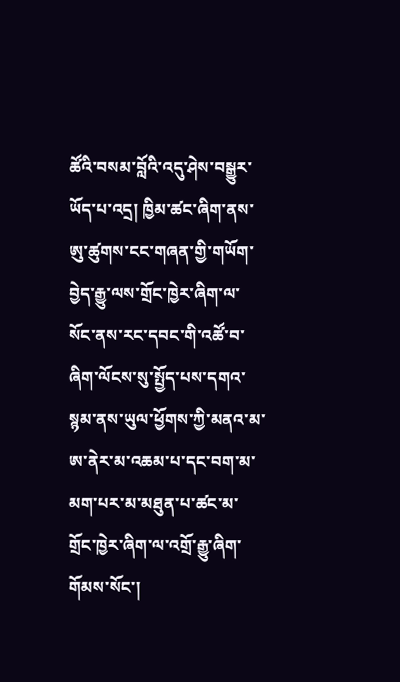ཚོའི་བསམ་བློའི་འདུ་ཤེས་བསྒྱུར་ཡོད་པ་འདྲ། ཁྱིམ་ཚང་ཞིག་ནས་ཨུ་ཚུགས་ངང་གཞན་གྱི་གཡོག་བྱེད་རྒྱུ་ལས་གྲོང་ཁྱེར་ཞིག་ལ་སོང་ནས་རང་དབང་གི་འཚོ་བ་ཞིག་ལོངས་སུ་སྤྱོད་པས་དགའ་སྙམ་ནས་ཡུལ་ཕྱོགས་ཀྱི་མནའ་མ་ཨ་ནེར་མ་འཆམ་པ་དང་བག་མ་མག་པར་མ་མཐུན་པ་ཚང་མ་གྲོང་ཁྱེར་ཞིག་ལ་འགྲོ་རྒྱུ་ཞིག་གོམས་སོང་།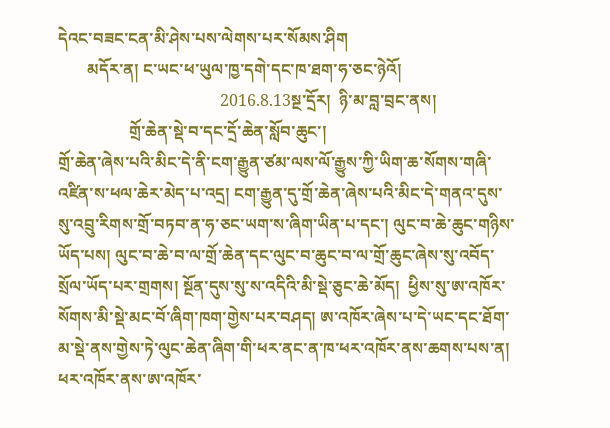དེའང་བཟང་ངན་མི་ཤེས་པས་ལེགས་པར་སོམས་ཤིག
       མདོར་ན། ང་ཡང་ཕ་ཡུལ་ཁྱ་དགེ་དང་ཁ་ཐག་ཧ་ཅང་ཉེའོ།
                                       2016.8.13སྔ་དྲོར།  ཉི་མ་བླ་བྲང་ནས།
                 གྲོ་ཆེན་སྡེ་བ་དང་དྲོ་ཆེན་སློབ་ཆུང་།
གྲོ་ཆེན་ཞེས་པའི་མིང་དེ་ནི་ངག་རྒྱུན་ཙམ་ལས་ལོ་རྒྱུས་ཀྱི་ཡིག་ཆ་སོགས་གཞི་འཛིན་ས་ཕལ་ཆེར་མེད་པ་འདྲ། ངག་རྒྱུན་དུ་གྲོ་ཆེན་ཞེས་པའི་མིང་དེ་གནའ་དུས་སུ་འབྲུ་རིགས་གྲོ་བཏབ་ན་ཧ་ཅང་ཡག་ས་ཞིག་ཡིན་པ་དང་། ལུང་བ་ཆེ་ཆུང་གཉིས་ཡོད་པས། ལུང་བ་ཆེ་བ་ལ་གྲོ་ཆེན་དང་ལུང་བ་ཆུང་བ་ལ་གྲོ་ཆུང་ཞེས་སུ་འབོད་སྲོལ་ཡོད་པར་གྲགས། སྔོན་དུས་སུ་ས་འདིའི་མི་སྡེ་ཅུང་ཆེ་མོད།  ཕྱིས་སུ་ཨ་འཁོར་སོགས་མི་སྡེ་མང་བོ་ཞིག་ཁག་གྱེས་པར་བཤད། ཨ་འཁོར་ཞེས་པ་དེ་ཡང་དང་ཐོག་མ་སྡེ་ནས་གྱེས་ཏེ་ལུང་ཆེན་ཞིག་གི་ཕར་ནང་ན་ཁ་ཕར་འཁོར་ནས་ཆགས་པས་ན། ཕར་འཁོར་ནས་ཨ་འཁོར་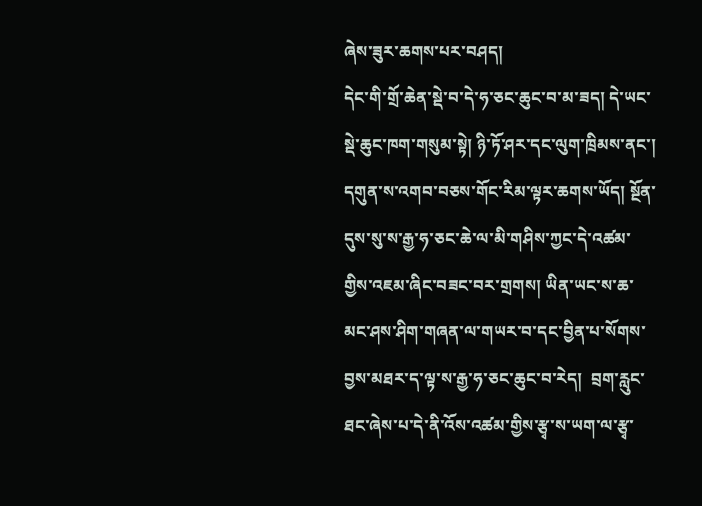ཞེས་ཟུར་ཆགས་པར་བཤད།
དེང་གི་གྲོ་ཆེན་སྡེ་བ་དེ་ཧ་ཅང་ཆུང་བ་མ་ཟད། དེ་ཡང་སྡེ་ཆུང་ཁག་གསུམ་སྟེ། ཉི་ཏོ་ཤར་དང་ལུག་ཁྲིམས་ནང་། དགུན་ས་འགབ་བཅས་གོང་རིམ་ལྟར་ཆགས་ཡོད། སྔོན་དུས་སུ་ས་རྒྱ་ཧ་ཅང་ཆེ་ལ་མི་གཤིས་ཀྱང་དེ་འཚམ་གྱིས་འཇམ་ཞིང་བཟང་བར་གྲགས། ཡིན་ཡང་ས་ཆ་མང་ཤས་ཤིག་གཞན་ལ་གཡར་བ་དང་བྱིན་པ་སོགས་བྱས་མཐར་ད་ལྟ་ས་རྒྱ་ཧ་ཅང་ཆུང་བ་རེད།  བྲག་རླུང་ཐང་ཞེས་པ་དེ་ནི་འོས་འཚམ་གྱིས་རྩྭ་ས་ཡག་ལ་རྩྭ་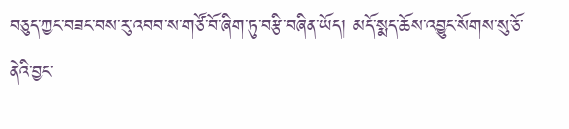བཅུད་ཀྱང་བཟང་བས་རུ་འབབ་ས་གཙོ་བོ་ཞིག་ཏུ་བརྩི་བཞིན་ཡོད། མདོ་སྨད་ཆོས་འབྱུང་སོགས་སུ་ཅོ་ནེའི་བྱང་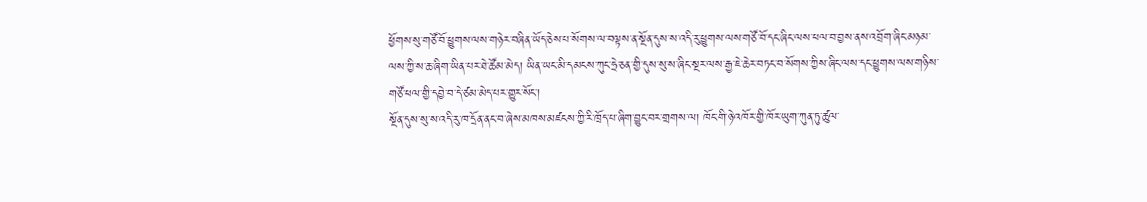ཕྱོགས་སུ་གཙོ་བོ་ཕྱུགས་ལས་གཉེར་བཞིན་ཡོད་ཅེས་པ་སོགས་ལ་བལྟས་ན་སྔོན་དུས་ས་འདི་རུ་ཕྱུགས་ལས་གཙོ་བོ་དང་ཞིང་ལས་ཕལ་བ་བྱས་ནས་འབྲོག་ཞིང་མཉམ་ལས་ཀྱི་ས་ཆ་ཞིག་ཡིན་པར་ཐེ་ཚོམ་མེད། ཡིན་ཡང་མི་དམངས་ཀུང་ཧྲེ་ཅན་གྱི་དུས་སུ་ས་ཞིང་སྔར་ལས་རྒྱ་ཇེ་ཆེར་བཏང་བ་སོགས་ཀྱིས་ཞིང་ལས་དང་ཕྱུགས་ལས་གཉིས་གཙོ་ཕལ་གྱི་དབྱེ་བ་དེ་ཙམ་མེད་པར་གྱུར་སོང་།
སྔོན་དུས་སུ་ས་འདི་རུ་ཁ་དྲོན་ནང་བ་ཞེས་མཁས་མཛངས་ཀྱི་རི་ཁྲོད་པ་ཞིག་བྱུང་བར་གྲགས་ལ། ཁོང་གི་ཉེ་འཁོར་གྱི་ཁོར་ཡུག་ཀུན་ཏུ་ཚུལ་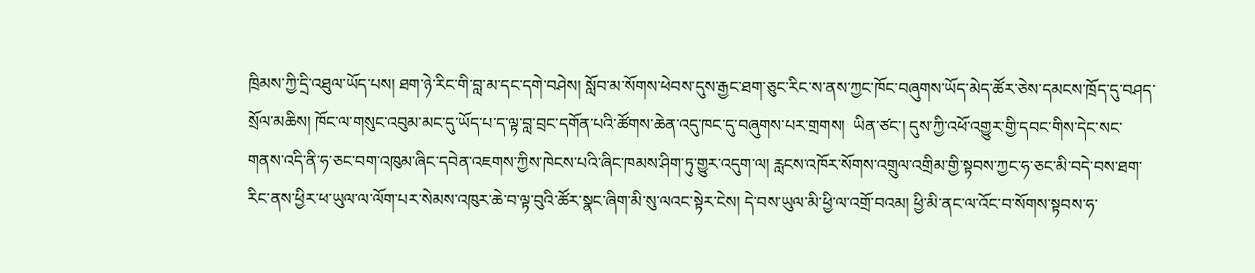ཁྲིམས་ཀྱི་དྲི་འཐུལ་ཡོད་པས། ཐག་ཉེ་རིང་གི་བླ་མ་དང་དགེ་བཤེས། སློབ་མ་སོགས་ཕེབས་དུས་རྒྱང་ཐག་ཅུང་རིང་ས་ནས་ཀྱང་ཁོང་བཞུགས་ཡོད་མེད་ཚོར་ཅེས་དམངས་ཁྲོད་དུ་བཤད་སྲོལ་མཆིས། ཁོང་ལ་གསུང་འབུམ་མང་དུ་ཡོད་པ་ད་ལྟ་བླ་བྲང་དགོན་པའི་ཚོགས་ཆེན་འདུ་ཁང་དུ་བཞུགས་པར་གྲགས།  ཡིན་ཙང་། དུས་ཀྱི་འཕོ་འགྱུར་གྱི་དབང་གིས་དེང་སང་གནས་འདི་ནི་ཧ་ཅང་བག་འཁུམ་ཞིང་དབེན་འཇགས་ཀྱིས་ཁེངས་པའི་ཞིང་ཁམས་ཤིག་ཏུ་གྱུར་འདུག་ལ། རླངས་འཁོར་སོགས་འགྲུལ་འགྲིམ་གྱི་སྟབས་ཀྱང་ཧ་ཅང་མི་བདེ་བས་ཐག་རིང་ནས་ཕྱིར་ཕ་ཡུལ་ལ་ལོག་པར་སེམས་འཁུར་ཆེ་བ་ལྟ་བུའི་ཚོར་སྣང་ཞིག་མི་སུ་ལའང་སྟེར་ངེས། དེ་བས་ཡུལ་མི་ཕྱི་ལ་འགྲོ་བའམ། ཕྱི་མི་ནང་ལ་འོང་བ་སོགས་སྟབས་ཧ་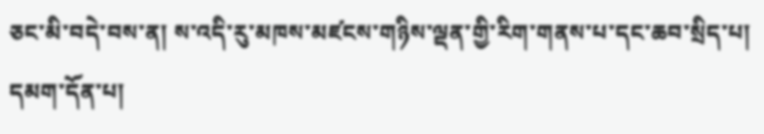ཅང་མི་བདེ་བས་ན། ས་འདི་རུ་མཁས་མཛངས་གཉིས་ལྡན་གྱི་རིག་གནས་པ་དང་ཆབ་སྲིད་པ། དམག་དོན་པ།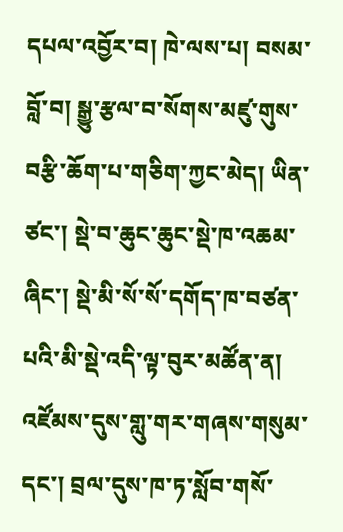དཔལ་འབྱོར་བ། ཁེ་ལས་པ། བསམ་བློ་བ། སྒྱུ་རྩལ་བ་སོགས་མཛུ་གུས་བརྩི་ཆོག་པ་གཅིག་ཀྱང་མེད། ཡིན་ཙང་། སྡེ་བ་ཆུང་ཆུང་སྡེ་ཁ་འཆམ་ཞིང་། སྡེ་མི་སོ་སོ་དགོད་ཁ་བཙན་པའི་མི་སྡེ་འདི་ལྟ་བུར་མཚོན་ན། འཛོམས་དུས་གླུ་གར་གཞས་གསུམ་དང་། བྲལ་དུས་ཁ་ཏ་སློབ་གསོ་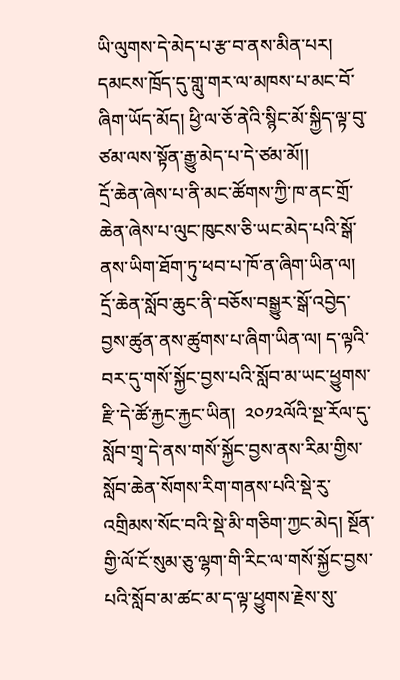ཡི་ལུགས་དེ་མེད་པ་རྩ་བ་ནས་མིན་པར། དམངས་ཁྲོད་དུ་གླུ་གར་ལ་མཁས་པ་མང་བོ་ཞིག་ཡོད་མོད། ཕྱི་ལ་ཅོ་ནེའི་སྙིང་མོ་སྐྱིད་ལྟ་བུ་ཙམ་ལས་སྟོན་རྒྱུ་མེད་པ་དེ་ཙམ་མོ།།
དྲོ་ཆེན་ཞེས་པ་ནི་མང་ཚོགས་ཀྱི་ཁ་ནང་གྲོ་ཆེན་ཞེས་པ་ལུང་ཁུངས་ཅི་ཡང་མེད་པའི་སྒོ་ནས་ཡིག་ཐོག་ཏུ་ཕབ་པ་ཁོ་ན་ཞིག་ཡིན་ལ། དྲོ་ཆེན་སློབ་ཆུང་ནི་བཅོས་བསྒྱུར་སྒོ་འབྱེད་བྱས་ཚུན་ནས་ཚུགས་པ་ཞིག་ཡིན་ལ། ད་ལྟའི་བར་དུ་གསོ་སྐྱོང་བྱས་པའི་སློབ་མ་ཡང་ཕྱུགས་རྫི་དེ་ཚོ་རྐྱང་རྐྱང་ཡིན།  ༢༠༡༢ལོའི་སྔ་རོལ་དུ་སློབ་གྲྭ་དེ་ནས་གསོ་སྐྱོང་བྱས་ནས་རིམ་གྱིས་སློབ་ཆེན་སོགས་རིག་གནས་པའི་སྡེ་རུ་འགྲིམས་སོང་བའི་སྡེ་མི་གཅིག་ཀྱང་མེད། སྔོན་གྱི་ལོ་ངོ་སུམ་ཅུ་ལྷག་གི་རིང་ལ་གསོ་སྐྱོང་བྱས་པའི་སློབ་མ་ཚང་མ་ད་ལྟ་ཕྱུགས་རྗེས་སུ་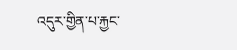འདུར་གྱིན་པ་རྐྱང་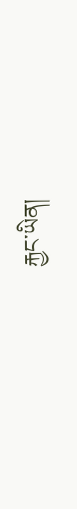རྐྱང་ཡིན།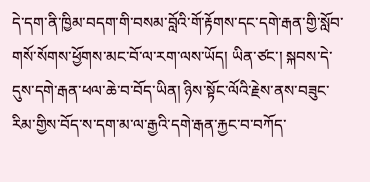དེ་དག་ནི་ཁྱིམ་བདག་གི་བསམ་བློའི་གོ་རྟོགས་དང་དགེ་རྒན་གྱི་སློབ་གསོ་སོགས་ཕྱོགས་མང་བོ་ལ་རག་ལས་ཡོད། ཡིན་ཙང་། སྐབས་དེ་དུས་དགེ་རྒན་ཕལ་ཆེ་བ་བོད་ཡིན། ཉིས་སྟོང་ལོའི་རྗེས་ནས་བཟུང་རིམ་གྱིས་བོད་ས་དག་མ་ལ་རྒྱའི་དགེ་རྒན་རྐྱང་བ་བཀོད་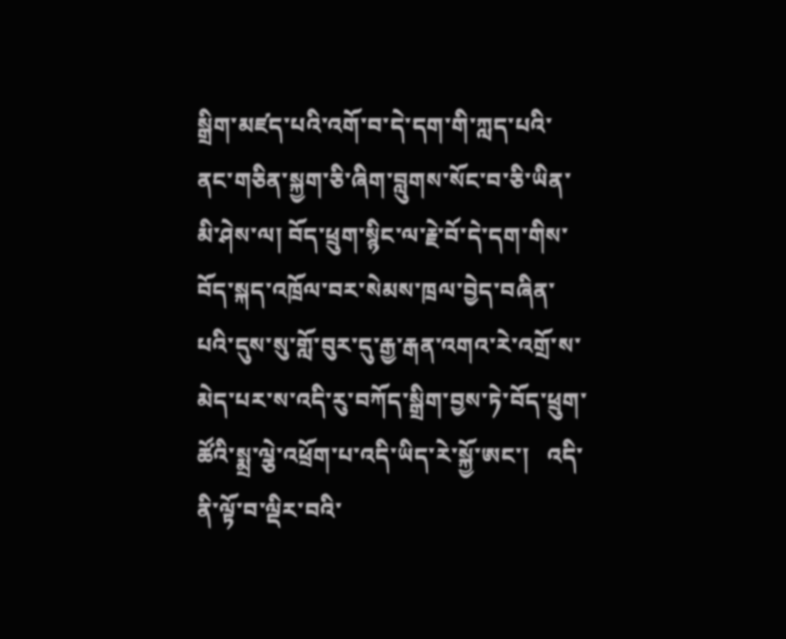སྒྲིག་མཛད་པའི་འགོ་བ་དེ་དག་གི་ཀླད་པའི་ནང་གཅིན་སྐྱག་ཅི་ཞིག་བླུགས་སོང་བ་ཅི་ཡིན་མི་ཤེས་ལ། བོད་ཕྲུག་སྙིང་ལ་རྗེ་བོ་དེ་དག་གིས་བོད་སྐད་འཁྲོལ་བར་སེམས་ཁྲལ་བྱེད་བཞིན་པའི་དུས་སུ་གློ་བུར་དུ་རྒྱ་རྒན་འགའ་རེ་འགྲོ་ས་མེད་པར་ས་འདི་རུ་བཀོད་སྒྲིག་བྱས་ཏེ་བོད་ཕྲུག་ཚོའི་སྨྲ་ལྕེ་འཕྲོག་པ་འདི་ཡིད་རེ་སྐྱོ་ཨང་།   འདི་ནི་ལྟོ་བ་ལྡིར་བའི་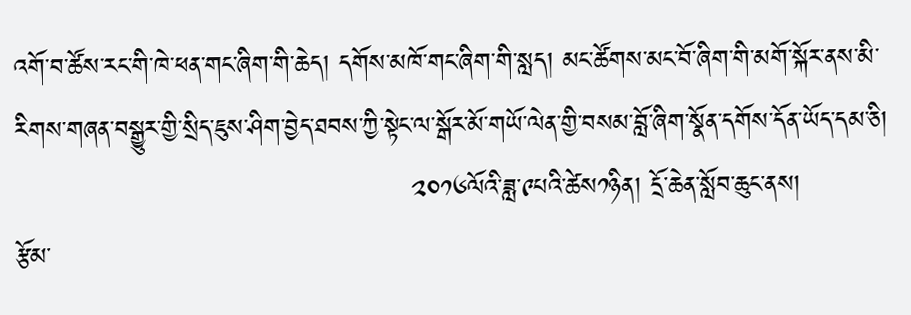འགོ་བ་ཚོས་རང་གི་ཁེ་ཕན་གང་ཞིག་གི་ཆེད། དགོས་མཁོ་གང་ཞིག་གི་སླད། མང་ཚོགས་མང་བོ་ཞིག་གི་མགོ་སྐོར་ནས་མི་རིགས་གཞན་བསྒྱུར་གྱི་སྲིད་ཇུས་ཤིག་བྱེད་ཐབས་ཀྱི་སྟེང་ལ་སྒོར་མོ་གཡོ་ལེན་གྱི་བསམ་བློ་ཞིག་སྣོན་དགོས་དོན་ཡོད་དམ་ཅི།
                                             ༢༠༡༦ལོའི་ཟླ་༩པའི་ཚེས༡ཉིན། དྲོ་ཆེན་སློབ་ཆུང་ནས།
རྩོམ་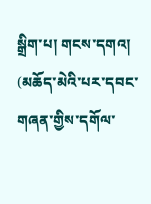སྒྲིག་པ། གངས་དགའ།
(མཆོད་མེའི་པར་དབང་གཞན་གྱིས་དགོལ་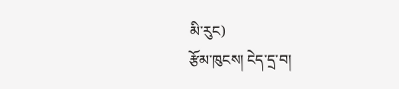མི་རུང)
རྩོམ་ཁུངས། ངེད་དྲ་བ།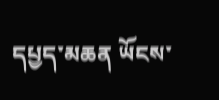དཔྱད་མཆན ཡོངས་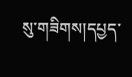སུ་གཟིགས།དཔྱད་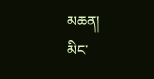མཆན།
མིང་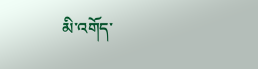མི་འགོད་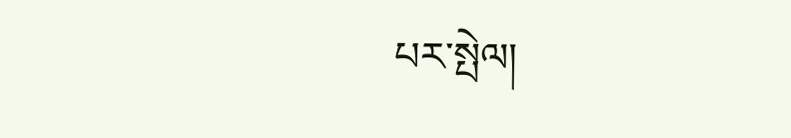པར་སྤེལ།